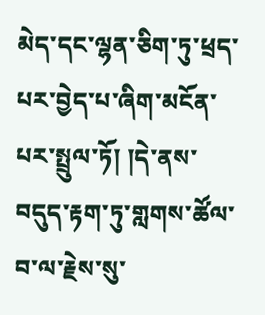མེད་དང་ལྷན་ཅིག་ཏུ་ཕྲད་པར་བྱེད་པ་ཞིག་མངོན་པར་སྤྲུལ་ཏོ། །དེ་ནས་བདུད་རྟག་ཏུ་གླགས་ཚོལ་བ་ལ་རྗེས་སུ་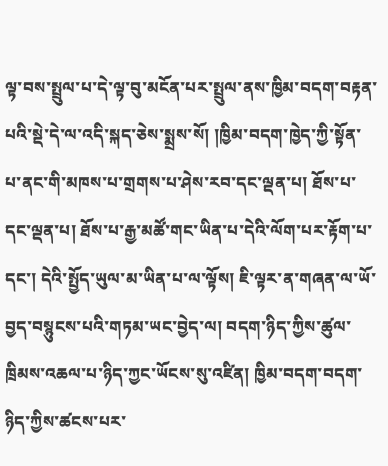ལྟ་བས་སྤྲུལ་པ་དེ་ལྟ་བུ་མངོན་པར་སྤྲུལ་ནས་ཁྱིམ་བདག་བརྟན་པའི་སྡེ་དེ་ལ་འདི་སྐད་ཅེས་སྨྲས་སོ། །ཁྱིམ་བདག་ཁྱེད་ཀྱི་སྟོན་པ་ནང་གི་མཁས་པ་གྲགས་པ་ཤེས་རབ་དང་ལྡན་པ། ཐོས་པ་དང་ལྡན་པ། ཐོས་པ་རྒྱ་མཚོ་གང་ཡིན་པ་དེའི་ལོག་པར་རྟོག་པ་དང་། དེའི་སྤྱོད་ཡུལ་མ་ཡིན་པ་ལ་ལྟོས། ཇི་ལྟར་ན་གཞན་ལ་ཡོ་བྱད་བསྙུངས་པའི་གཏམ་ཡང་བྱེད་ལ། བདག་ཉིད་ཀྱིས་ཚུལ་ཁྲིམས་འཆལ་པ་ཉིད་ཀྱང་ཡོངས་སུ་འཛིན། ཁྱིམ་བདག་བདག་ཉིད་ཀྱིས་ཚངས་པར་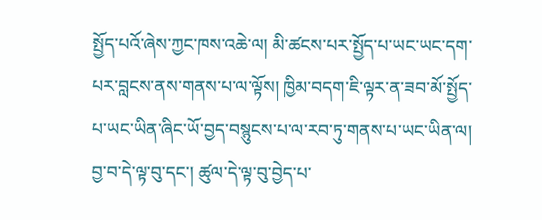སྤྱོད་པའོ་ཞེས་ཀྱང་ཁས་འཆེ་ལ། མི་ཚངས་པར་སྤྱོད་པ་ཡང་ཡང་དག་པར་བླངས་ནས་གནས་པ་ལ་ལྟོས། ཁྱིམ་བདག་ཇི་ལྟར་ན་ཟབ་མོ་སྤྱོད་པ་ཡང་ཡིན་ཞིང་ཡོ་བྱད་བསྙུངས་པ་ལ་རབ་ཏུ་གནས་པ་ཡང་ཡིན་ལ། བྱ་བ་དེ་ལྟ་བུ་དང་། ཚུལ་དེ་ལྟ་བུ་བྱེད་པ་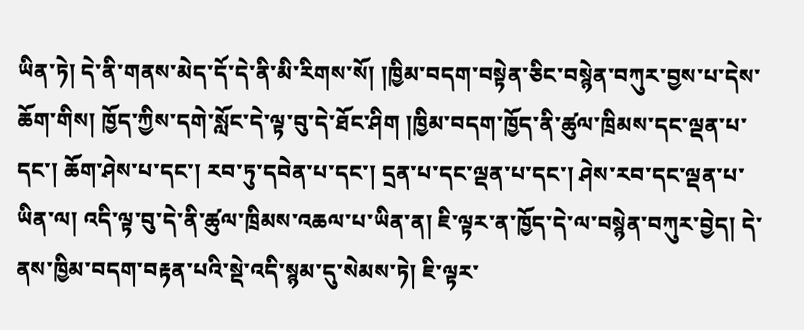ཡིན་ཏེ། དེ་ནི་གནས་མེད་དོ་དེ་ནི་མི་རིགས་སོ། །ཁྱིམ་བདག་བསྟེན་ཅིང་བསྙེན་བཀུར་བྱས་པ་དེས་ཆོག་གིས། ཁྱོད་ཀྱིས་དགེ་སློང་དེ་ལྟ་བུ་དེ་ཐོང་ཤིག །ཁྱིམ་བདག་ཁྱོད་ནི་ཚུལ་ཁྲིམས་དང་ལྡན་པ་དང་། ཆོག་ཤེས་པ་དང་། རབ་ཏུ་དབེན་པ་དང་། དྲན་པ་དང་ལྡན་པ་དང་། ཤེས་རབ་དང་ལྡན་པ་ཡིན་ལ། འདི་ལྟ་བུ་དེ་ནི་ཚུལ་ཁྲིམས་འཆལ་པ་ཡིན་ན། ཇི་ལྟར་ན་ཁྱོད་དེ་ལ་བསྙེན་བཀུར་བྱེད། དེ་ནས་ཁྱིམ་བདག་བརྟན་པའི་སྡེ་འདི་སྙམ་དུ་སེམས་ཏེ། ཇི་ལྟར་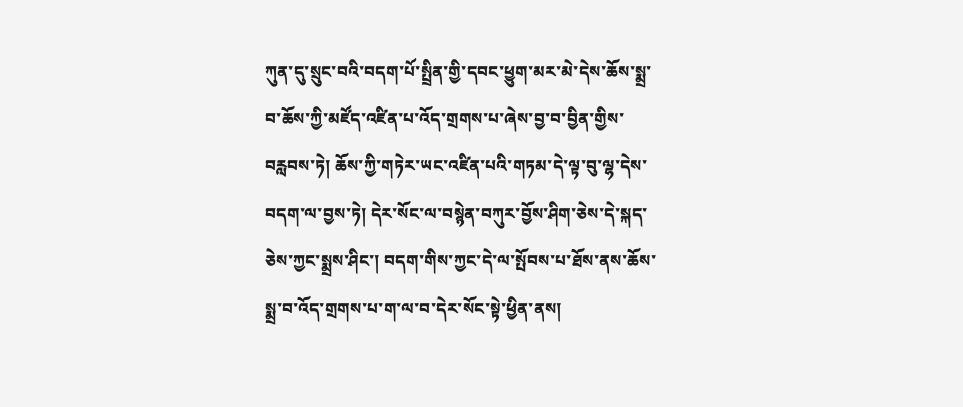ཀུན་དུ་སྲུང་བའི་བདག་པོ་སྤྲིན་གྱི་དབང་ཕྱུག་མར་མེ་དེས་ཆོས་སྨྲ་བ་ཆོས་ཀྱི་མཛོད་འཛིན་པ་འོད་གྲགས་པ་ཞེས་བྱ་བ་བྱིན་གྱིས་བརླབས་ཏེ། ཆོས་ཀྱི་གཏེར་ཡང་འཛིན་པའི་གཏམ་དེ་ལྟ་བུ་ལྷ་དེས་བདག་ལ་བྱས་ཏེ། དེར་སོང་ལ་བསྙེན་བཀུར་བྱོས་ཤིག་ཅེས་དེ་སྐད་ཅེས་ཀྱང་སྨྲས་ཤིང་། བདག་གིས་ཀྱང་དེ་ལ་སྤོབས་པ་ཐོས་ནས་ཆོས་སྨྲ་བ་འོད་གྲགས་པ་ག་ལ་བ་དེར་སོང་སྟེ་ཕྱིན་ནས།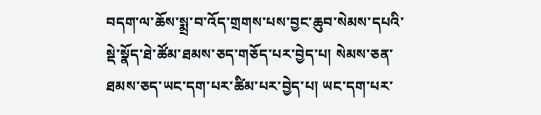བདག་ལ་ཆོས་སྨྲ་བ་འོད་གྲགས་པས་བྱང་ཆུབ་སེམས་དཔའི་སྡེ་སྣོད་ཐེ་ཚོམ་ཐམས་ཅད་གཅོད་པར་བྱེད་པ། སེམས་ཅན་ཐམས་ཅད་ཡང་དག་པར་ཚིམ་པར་བྱེད་པ། ཡང་དག་པར་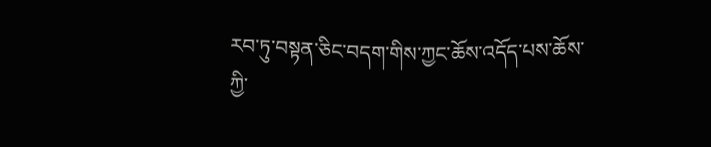རབ་ཏུ་བསྟན་ཅིང་བདག་གིས་ཀྱང་ཆོས་འདོད་པས་ཆོས་ཀྱི་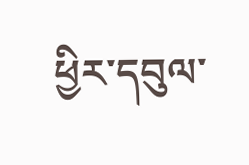ཕྱིར་དབུལ་